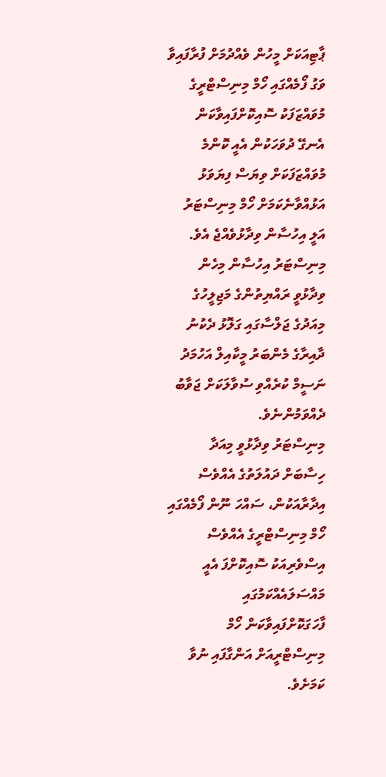ޕާޓިއަކަށް މީހުން ވެއްދުމަށް ފުރާފައިވާ ވަގު ފޯމެއްގައި ހޯމް މިނިސްޓްރީގެ މުވައްޒަފަކު ސޮއިކޮށްފައިވާކަން އެނގޭ ދުވަހަކުން އެއީ ކޮންމެ މުވައްޒަފަކަށް ވިޔަސް ފިޔަވަޅު އަޅުއްވާނެކަމަށް ހޯމް މިނިސްޓަރު އަލީ އިހުސާން ވިދާޅުވެއްޖެ އެވެ.
މިނިސްޓަރު އިހުސާން މިހެން ވިދާޅުވީ ރައްޔިތުންގެ މަޖިލީހުގެ މިއަދުގެ ޖަލްސާގައި ގަލޮޅު ދެކުނު ދާއިރާގެ މެންބަރު މީކާއިލް އަހުމަދު ނަސީމް ކުރެއްވި ސުވާލަކަށް ޖަވާބު ދެއްވަމުންނެވެ.
މިނިސްޓަރު ވިދާޅުވީ މިއަދާ ހިސާބަށް ދައުލަތުގެ އެއްވެސް އިދާރާއަކުން، ސައްހަ ނޫން ފޯމެއްގައި ހޯމް މިނިސްޓްރީގެ އެއްވެސް އިސްވެރިއަކު ސޮއިކޮށްފަ އެއީ މައްސަލައެއްކަމުގައި ފާހަގަކޮށްފައިވާކަން ހޯމް މިނިސްޓްރީއަށް އަންގާފައި ނުވާ ކަމަށެވެ.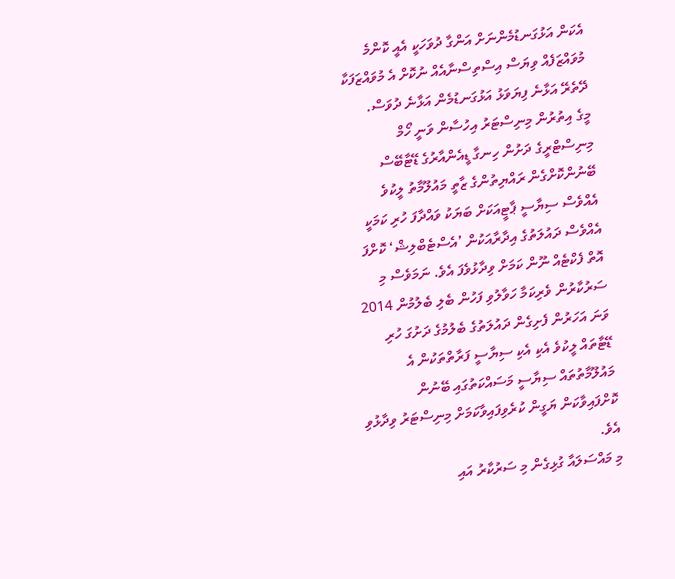އެކަން އަޅުގަނޑުމެންނަށް އަންގާ ދުވަހަކީ އެއީ ކޮންމެ މުވައްޒަފެއް ވިޔަސް އިސްތިސްނާއެއް ނުކޮށް އެ މުވައްޒަފަކާ ދޭތެރޭ އަޅާނެ ފިޔަވަޅު އަޅުގަނޑުމެން އަޅާނެ ދުވަސް.
މީގެ އިތުރުން މިނިސްޓަރު އިހުސާން ވަނީ ހޯމް މިނިސްޓްރީގެ ދަށުން ހިނގާ ޑީއެންއާރުގެ ޑޭޓާބޭސް ބޭނުންކޮށްގެން ރައްޔިތުންގެ ޒާތީ މައުލޫމާތު ލީކުވެ އެއްވެސް ސިޔާސީ ޕާޓީއަކަށް ބަޔަކު ވައްދާފަ ހުރި ކަމަކީ އެއްވެސް ދައުލަތުގެ އިދާރާއަކުން ’އެސްޓެބްލިޝް‘ ކޮށްފަ އޮތް ފެކްޓެއް ނޫން ކަމަށް ވިދާޅުވެފަ އެވެ. ނަމަވެސް މި ސަރުކާރުން ވެރިކަމާ ހަވާލުވި ފަހުން ބެލި ބެލުމުން 2014 ވަނަ އަހަރުން ފެށިގެން ދައުލަތުގެ ބެލުމުގެ ދަށުގަ ހުރި ޑޭޓާތައް ލީކުވެ އެކި އެކި ސިޔާސީ ފަރާތްތަކުން އެ މައުލޫމާތުތައް ސިޔާސީ މަސައްކަތުގައި ބޭނުން ކޮށްފައިވާކަން ޔަގީން ކުރެވިފައިވާކަމަށް މިނިސްޓަރު ވިދާޅުވި އެވެ.
މި މައްސަލައާ ގުޅިގެން މި ސަރުކާރު އައި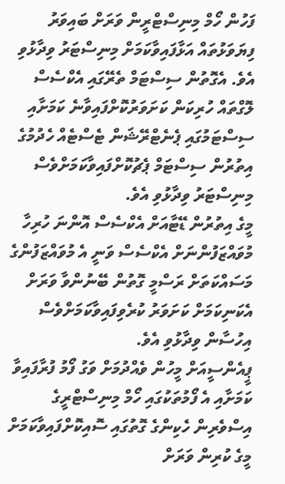ފަހުން ހޯމް މިނިސްޓްރީން ވަރަށް ބައިވަރު ފިޔަވަޅުތައް އަޅާފައިވާކަމަށް މިނިސްޓަރު ވިދާޅުވި އެވެ. އެގޮތުން ސިސްޓަމް ތެރޭގައި އެކްސެސް ލޮގްތައް ހުރިކަން ކަށަވަރުކޮށްފައިވާނެ ކަމަށާއި ސިސްޓަމުގައި ޕެނެޓްރޭޝަން ޓެސްޓެއް ހެދުމުގެ އިތުރުން ސިސްޓަމް ޕެޗުކޮށްފައިވާކަމަށްވެސް މިނިސްޓަރު ވިދާޅުވި އެވެ.
މީގެ އިތުރުން ޑޭޓާއަށް އެކްސެސް އޮންނަ ހުރިހާ މުވައްޒަފުންނަށް އެކްސެސް ވަނީ އެ މުވައްޒަފުންގެ މަސައްކަތަށް ރަސްމީ ގޮތުން ބޭނުންވާ ވަރަށް އެކަނިކަމަށް ކަށަވަރު ކުރެވިފައިވާކަމަށްވެސް އިހުސާން ވިދާޅުވި އެވެ.
ޕީއެންސީއަށް މީހުން ވެއްދުމަށް ވަގު ފޯމު ފުރާފައިވާ ކަމަށާއި އެ ފޯމުތަކުގައި ހޯމް މިނިސްޓްރީގެ އިސްވެރިން ހެކިންގެ ގޮތުގައި ސޮއިކޮށްފައިވާކަމަށް މީގެ ކުރިން ވަރަށް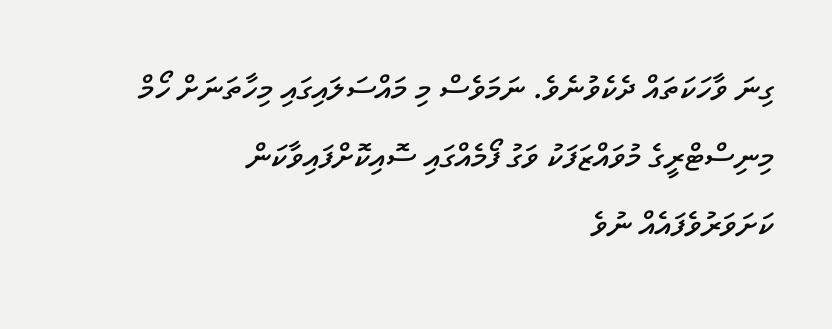ގިނަ ވާހަކަތައް ދެކެވުނެވެ. ނަމަވެސް މި މައްސަލައިގައި މިހާތަނަށް ހޯމް މިނިސްޓްރީގެ މުވައްޒަފަކު ވަގު ފޯމެއްގައި ސޮއިކޮށްފައިވާކަން ކަށަވަރުވެފައެއް ނުވެ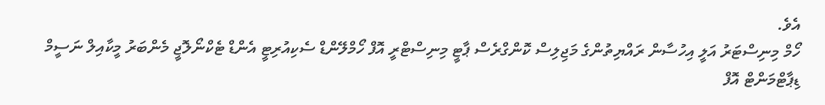އެވެ.
ހޯމް މިނިސްޓަރު އަލީ އިހުސާން ރައްޔިތުންގެ މަޖިލިސް ކޮންގްރެސް ޕާޓީ މިނިސްޓްރީ އޮފް ހޯމްލޭންޑް ސެކިއުރިޓީ އެންޑް ޓެކްނޯލޮޖީ މެންބަރު މީކާއިލް ނަސީމް ޑިޕާޓްމަންޓް އޮފް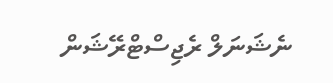ނެޝަނަލް ރެޖިސްޓްރޭޝަން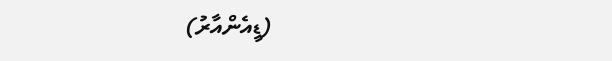(ޑީއެންއާރު)